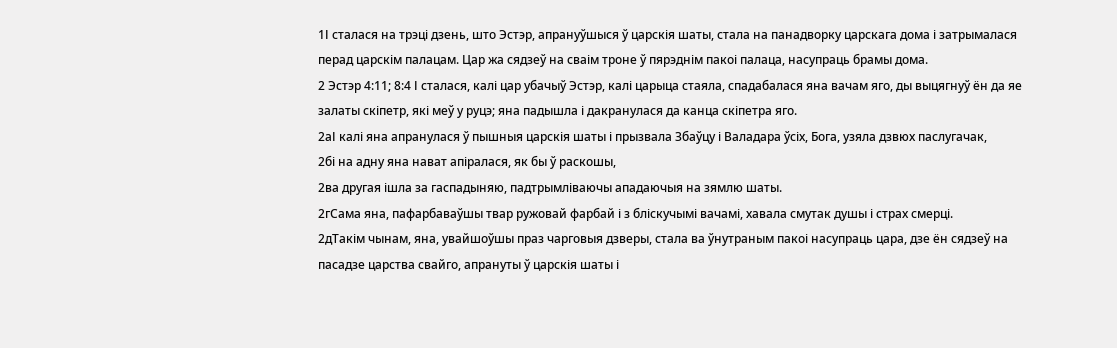1І сталася на трэці дзень, што Эстэр, апрануўшыся ў царскія шаты, стала на панадворку царскага дома і затрымалася перад царскім палацам. Цар жа сядзеў на сваім троне ў пярэднім пакоі палаца, насупраць брамы дома.
2 Эстэр 4:11; 8:4 І сталася, калі цар убачыў Эстэр, калі царыца стаяла, спадабалася яна вачам яго, ды выцягнуў ён да яе залаты скіпетр, які меў у руцэ; яна падышла і дакранулася да канца скіпетра яго.
2аІ калі яна апранулася ў пышныя царскія шаты і прызвала Збаўцу і Валадара ўсіх, Бога, узяла дзвюх паслугачак,
2бі на адну яна нават апіралася, як бы ў раскошы,
2ва другая ішла за гаспадыняю, падтрымліваючы ападаючыя на зямлю шаты.
2гСама яна, пафарбаваўшы твар ружовай фарбай і з бліскучымі вачамі, хавала смутак душы і страх смерці.
2дТакім чынам, яна, увайшоўшы праз чарговыя дзверы, стала ва ўнутраным пакоі насупраць цара, дзе ён сядзеў на пасадзе царства свайго, апрануты ў царскія шаты і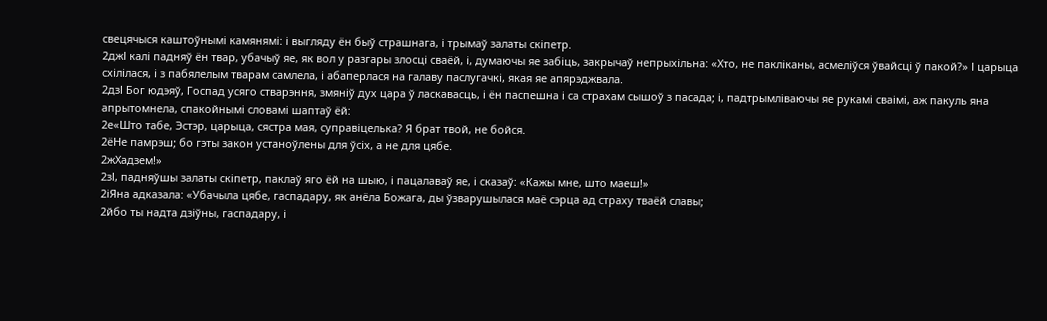свецячыся каштоўнымі камянямі: і выгляду ён быў страшнага, і трымаў залаты скіпетр.
2джІ калі падняў ён твар, убачыў яе, як вол у разгары злосці сваёй, і, думаючы яе забіць, закрычаў непрыхільна: «Хто, не пакліканы, асмеліўся ўвайсці ў пакой?» І царыца схілілася, і з пабялелым тварам самлела, і абаперлася на галаву паслугачкі, якая яе апярэджвала.
2дзІ Бог юдэяў, Госпад усяго стварэння, змяніў дух цара ў ласкавасць, і ён паспешна і са страхам сышоў з пасада; і, падтрымліваючы яе рукамі сваімі, аж пакуль яна апрытомнела, спакойнымі словамі шаптаў ёй:
2е«Што табе, Эстэр, царыца, сястра мая, суправіцелька? Я брат твой, не бойся.
2ёНе памрэш; бо гэты закон устаноўлены для ўсіх, а не для цябе.
2жХадзем!»
2зІ, падняўшы залаты скіпетр, паклаў яго ёй на шыю, і пацалаваў яе, і сказаў: «Кажы мне, што маеш!»
2іЯна адказала: «Убачыла цябе, гаспадару, як анёла Божага, ды ўзварушылася маё сэрца ад страху тваёй славы;
2йбо ты надта дзіўны, гаспадару, і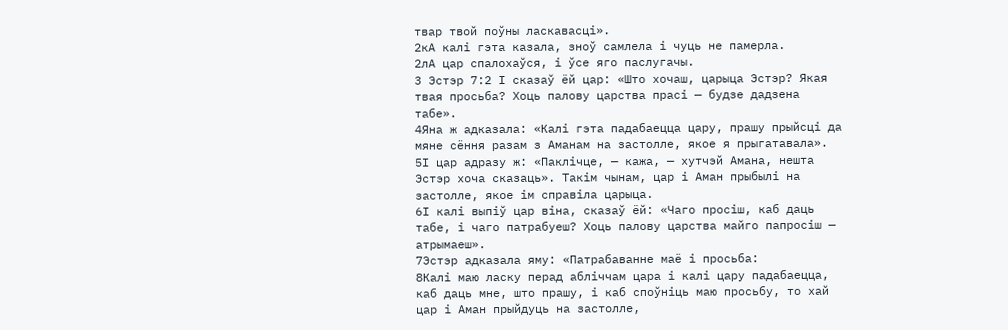твар твой поўны ласкавасці».
2кА калі гэта казала, зноў самлела і чуць не памерла.
2лА цар спалохаўся, і ўсе яго паслугачы.
3 Эстэр 7:2 І сказаў ёй цар: «Што хочаш, царыца Эстэр? Якая твая просьба? Хоць палову царства прасі — будзе дадзена табе».
4Яна ж адказала: «Калі гэта падабаецца цару, прашу прыйсці да мяне сёння разам з Аманам на застолле, якое я прыгатавала».
5І цар адразу ж: «Паклічце, — кажа, — хутчэй Амана, нешта Эстэр хоча сказаць». Такім чынам, цар і Аман прыбылі на застолле, якое ім справіла царыца.
6І калі выпіў цар віна, сказаў ёй: «Чаго просіш, каб даць табе, і чаго патрабуеш? Хоць палову царства майго папросіш — атрымаеш».
7Эстэр адказала яму: «Патрабаванне маё і просьба:
8Калі маю ласку перад абліччам цара і калі цару падабаецца, каб даць мне, што прашу, і каб споўніць маю просьбу, то хай цар і Аман прыйдуць на застолле,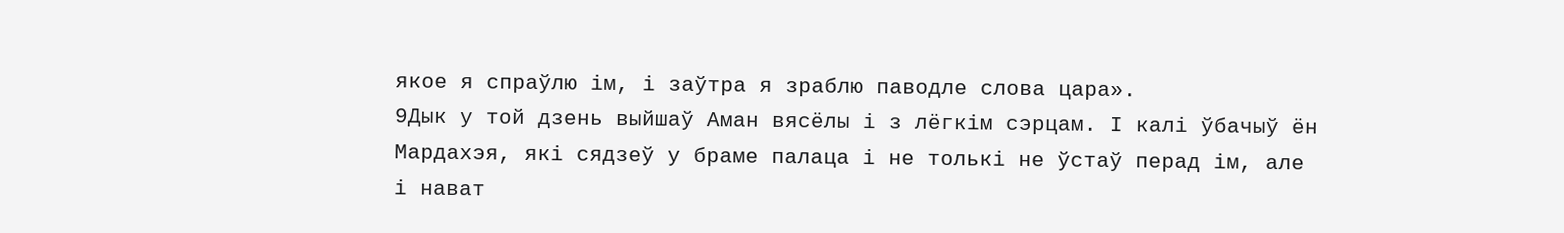якое я спраўлю ім, і заўтра я зраблю паводле слова цара».
9Дык у той дзень выйшаў Аман вясёлы і з лёгкім сэрцам. І калі ўбачыў ён Мардахэя, які сядзеў у браме палаца і не толькі не ўстаў перад ім, але і нават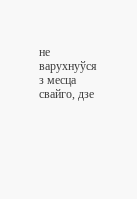не варухнуўся з месца свайго, дзе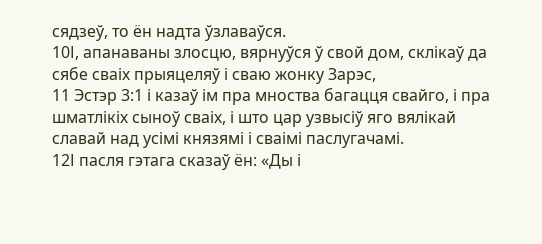сядзеў, то ён надта ўзлаваўся.
10І, апанаваны злосцю, вярнуўся ў свой дом, склікаў да сябе сваіх прыяцеляў і сваю жонку Зарэс,
11 Эстэр 3:1 і казаў ім пра мноства багацця свайго, і пра шматлікіх сыноў сваіх, і што цар узвысіў яго вялікай славай над усімі князямі і сваімі паслугачамі.
12І пасля гэтага сказаў ён: «Ды і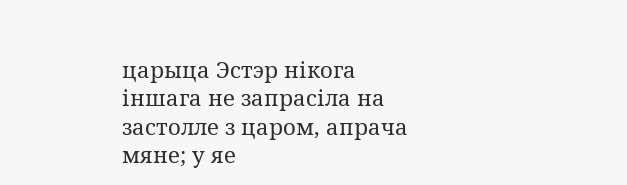царыца Эстэр нікога іншага не запрасіла на застолле з царом, апрача мяне; у яе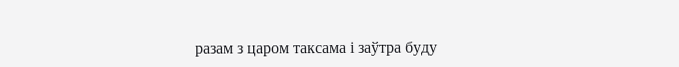разам з царом таксама і заўтра буду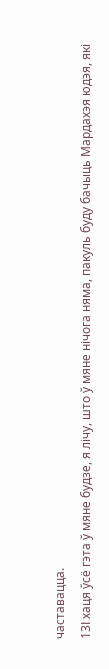частавацца.
13І хаця ўсё гэта ў мяне будзе, я лічу, што ў мяне нічога няма, пакуль буду бачыць Мардахэя юдэя, які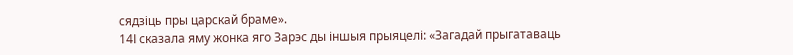сядзіць пры царскай браме».
14І сказала яму жонка яго Зарэс ды іншыя прыяцелі: «Загадай прыгатаваць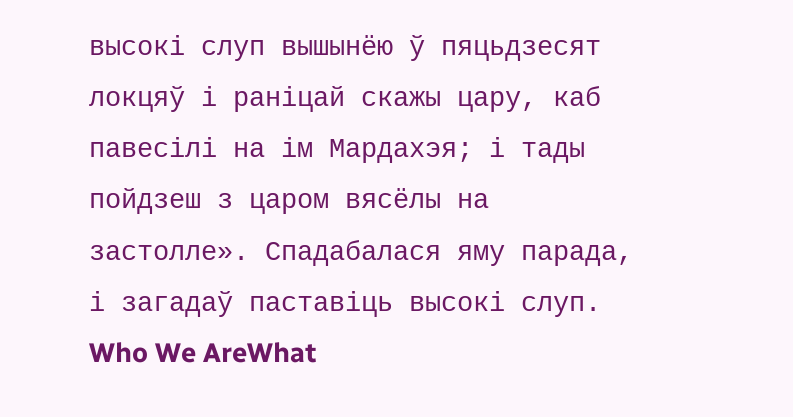высокі слуп вышынёю ў пяцьдзесят локцяў і раніцай скажы цару, каб павесілі на ім Мардахэя; і тады пойдзеш з царом вясёлы на застолле». Спадабалася яму парада, і загадаў паставіць высокі слуп.
Who We AreWhat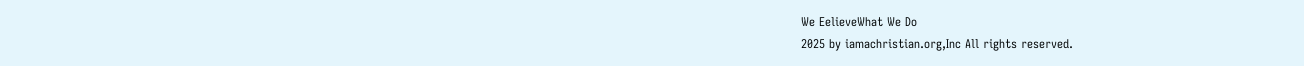We EelieveWhat We Do
2025 by iamachristian.org,Inc All rights reserved.